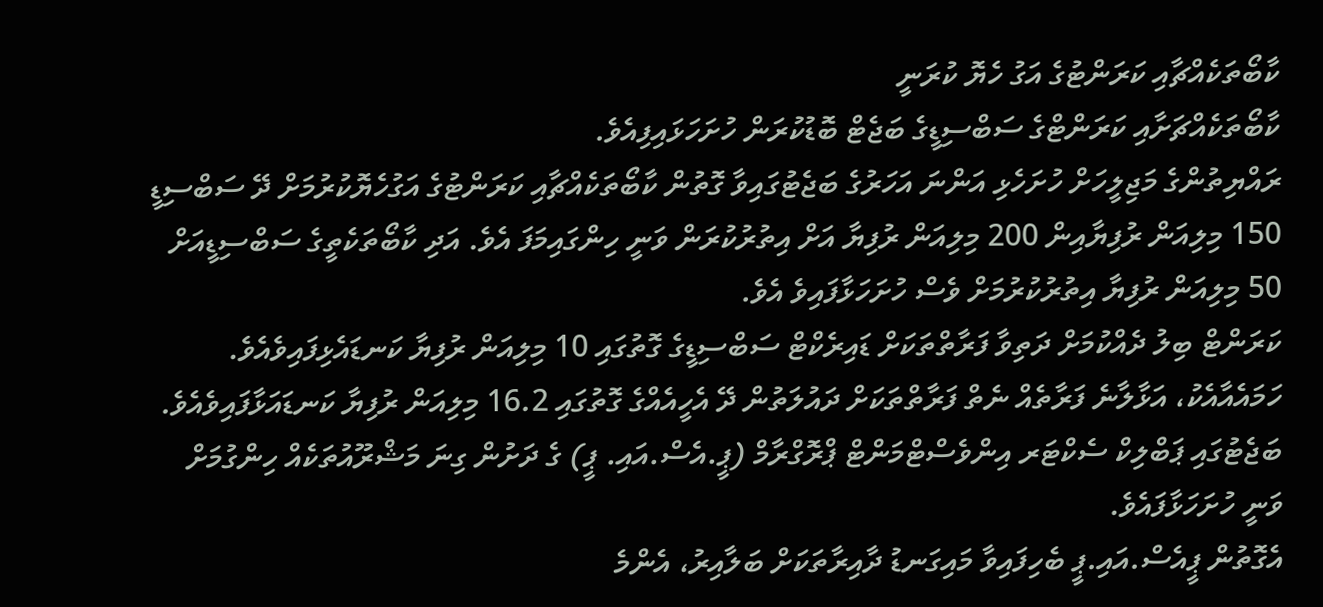ކާބޯތަކެއްޗާއި ކަރަންޓުގެ އަގު ހެޔޮ ކުރަނީ
ކާބޯތަކެއްޗަށާއި ކަރަންޓްގެ ސަބްސިޑީގެ ބަޖެޓް ބޮޑުކުރަން ހުށަހަޅައިފިއެވެ.
ރައްޔިތުންގެ މަޖިލީހަށް ހުށަހެޅި އަންނަ އަހަރުގެ ބަޖެޓުގައިވާ ގޮތުން ކާބޯތަކެއްޗާއި ކަރަންޓުގެ އަގުހެޔޮކުރުމަށް ދޭ ސަބްސިޑީ 150 މިލިއަން ރުފިޔާއިން 200 މިލިއަން ރުފިޔާ އަށް އިތުރުކުރަން ވަނީ ހިންގައިމަފަ އެވެ. އަދި ކާބޯތަކެތީގެ ސަބްސިޑީއަށް 50 މިލިއަން ރުފިޔާ އިތުރުކުރުމަށް ވެސް ހުށަހަޅާފައިވެ އެވެ.
ކަރަންޓް ބިލު ދެއްކުމަށް ދަތިވާ ފަރާތްތަކަށް ޑައިރެކްޓް ސަބްސިޑީގެ ގޮތުގައި 10 މިލިއަން ރުފިޔާ ކަނޑައެޅިފައިވެއެވެ. ހަމައެއާއެކު، އަޅާލާނެ ފަރާތެއް ނެތް ފަރާތްތަކަށް ދައުލަތުން ދޭ އެހީއެއްގެ ގޮތުގައި 16.2 މިލިއަން ރުފިޔާ ކަނޑައަޅާފައިވެއެވެ.
ބަޖެޓުގައި ޕަބްލިކް ސެކްޓަރ އިންވެސްޓްމަންޓް ޕްރޮގްރާމް (ޕީ.އެސް.އައި. ޕީ) ގެ ދަށުން ގިނަ މަޝްރޫއުތަކެއް ހިންގުމަށް ވަނީ ހުށަހަޅާފައެވެ.
އެގޮތުން ޕީއެސް.އައި.ޕީ ބެހިފައިވާ މައިގަނޑު ދާއިރާތަކަށް ބަލާއިރު، އެންމެ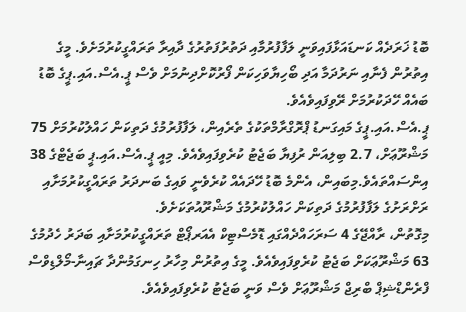ބޮޑު ޚަރަދެއް ކަނޑައަޅާފައިވަނީ ލަފާފުރުމާއި ދަތުރުފަތުރުގެ ދާއިރާ ތަރައްގީކުރުމަށެވެ. މީގެ އިތުރުން ފެނާއި ނަރުދަމާ އަދި ބޯހިޔާވަހިކަން ފޯރުކޮށްދިނުމަށް ވެސް ޕީ.އެސް.އައި.ޕީގެ ބޮޑު ބައެއް ހޭދަކުރުމަށް ރޭވިފައިވެއެވެ.
ޕީ.އެސް.އައި.ޕީގެ މައިގަނޑު ޕްރޮގްރާމްތަކުގެ ތެރެއިން، ލަފާފުރުމުގެ ދަތިކަން ހައްލުކުރުމަށް 75 މަޝްރޫޢަށް، 2.7 ބިލިއަން ރުފިޔާ ބަޖެޓު ކުރެވިފައިވެއެވެ. މިއީ ޕީ.އެސް.އައި.ޕީ ބަޖެޓްގެ 38 އިންސައްތައެވެ.މިބައިން، އެންމެ ބޮޑު ހޭދައެއް ކުރެވެނީ ވައިގެ ބަނދަރު ތަރައްގީކުރުމަށާއި ރަށްރަށުގެ ލަފާފުރުމުގެ ދަތިކަން ހައްލުކުރުމުގެ މަޝްރޫއުތަކަށެވެ.
މިގޮތުން، ރާއްޖޭގެ 4 ސަރަހައްދެއްގައި ޑޮމެސްޓިކް އެއަރޕޯޓް ތަރައްގީކުރުމަށާއި ބަދަރު ހެދުމުގެ 63 މަޝްރޫޢަކަށް ބަޖެޓު ކުރެވިފައިވެއެވެ. މީގެ އިތުރުން މިހާރު ހިނގަމުންދާ ޗައިނާ-މޯލްޑިވްސް ފްރެންޑްޝިޕް ބްރިޖް މަޝްރޫޢަށް ވެސް ވަނީ ބަޖެޓު ކުރެވިފައިވެއެވެ.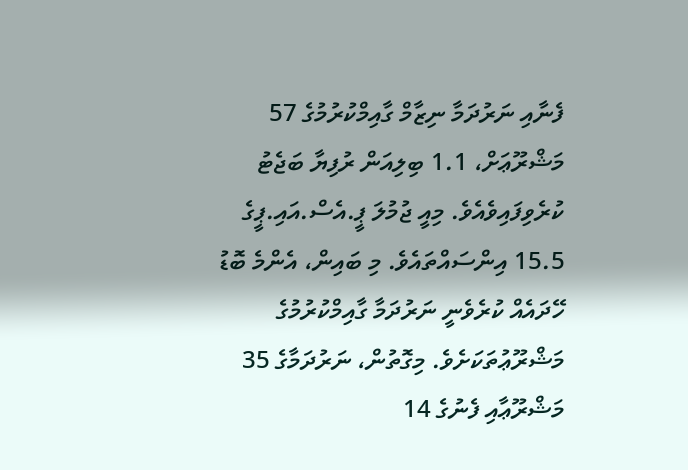ފެނާއި ނަރުދަމާ ނިޒާމް ގާއިމްކުރުމުގެ 57 މަޝްރޫޢަށް، 1.1 ބިލިއަން ރުފިޔާ ބަޖެޓު ކުރެވިފައިވެއެވެ. މިއީ ޖުމުލަ ޕީ.އެސް.އައި.ޕީގެ 15.5 އިންސައްތައެވެ. މި ބައިން، އެންމެ ބޮޑު ހޭދައެއް ކުރެވެނީ ނަރުދަމާ ގާއިމްކުރުމުގެ މަޝްރޫޢުތަކަށެވެ. މިގޮތުން، ނަރުދަމާގެ 35 މަޝްރޫޢާއި ފެނުގެ 14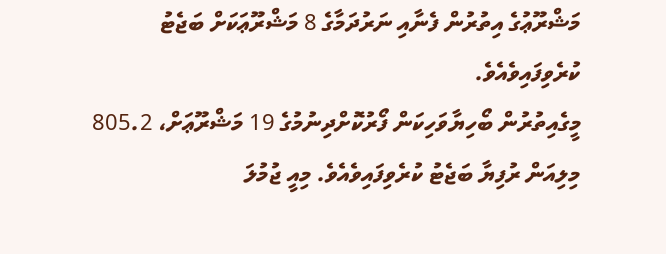މަޝްރޫޢުގެ އިތުރުން ފެނާއި ނަރުދަމާގެ 8 މަޝްރޫޢަކަށް ބަޖެޓު ކުރެވިފައިވެއެވެ.
މީގެއިތުރުން ބޯހިޔާވަހިކަން ފޯރުކޮށްދިނުމުގެ 19 މަޝްރޫޢަށް، 805.2 މިލިއަން ރުފިޔާ ބަޖެޓު ކުރެވިފައިވެއެވެ. މިއީ ޖުމުލަ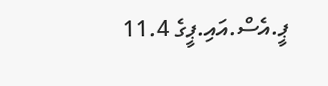ޕީ.އެސް.އައި.ޕީގެ 11.4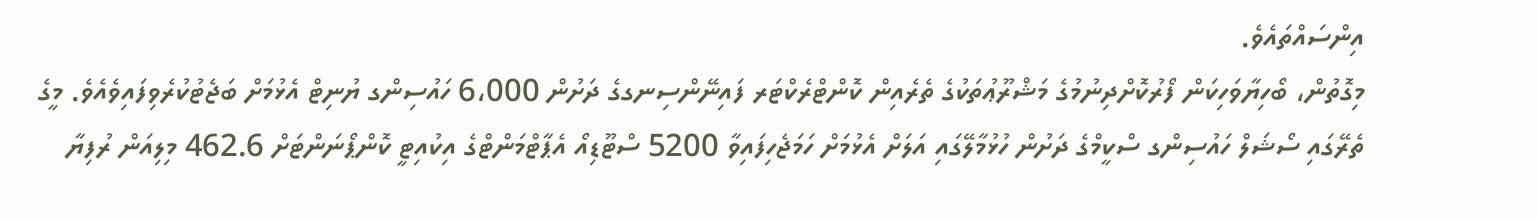އިންސައްތައެވެ.
މިގޮތުން، ބޯހިޔާވަހިކަން ފޯރުކޮށްދިނުމުގެ މަޝްރޫޢުތަކުގެ ތެރެއިން ކޮންޓްރެކްޓަރ ފައިނޭންސިނގގެ ދަށުން 6،000 ހައުސިންގ ޔުނިޓް އެޅުމަށް ބަޖެޓުކުރެވިފައިވެއެވެ. މީގެ ތެރޭގައި ސޯޝަލް ހައުސިންގ ސްކީމްގެ ދަށުން ހުޅުމާލޭގައި އަލަށް އެޅުމަށް ހަމަޖެހިފައިވާ 5200 ސްޓޫޑިއޯ އެޕާޓްމަންޓްގެ އިކުއިޓީ ކޮންޕޯނަންޓަށް 462.6 މިލިއަން ރުފިޔާ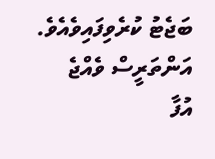ބަޖެޓު ކުރެވިފައިވެއެވެ.
އަންތަރީސް ވެއްޖެ
އުފާ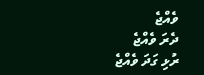ވެއްޖެ
ދެރަ ވެއްޖެ
ރުޅި ގަދަ ވެއްޖެ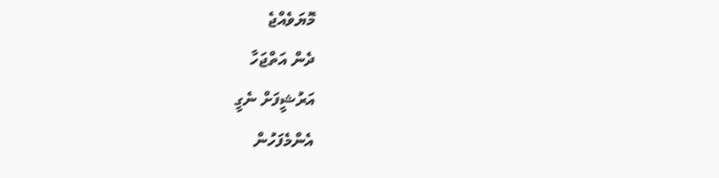މޮޔަވެއްޖެ
ދެން އަތްޖަހާ
އަރުޝީފަށް ނެގީ
އެންމެފަހުން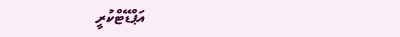އަޕްޑޭޓްކުރީ